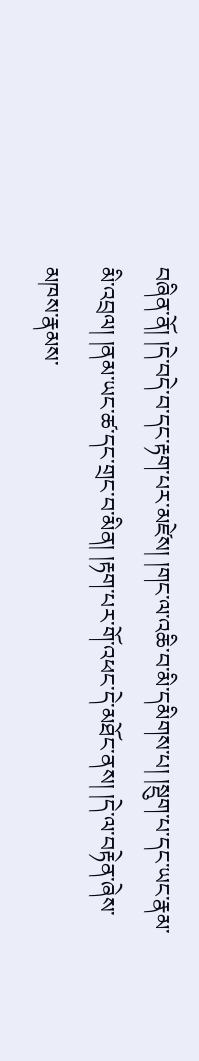བཞིན་ནོ། །དེ་བདེ་བ་དང་རྟག་པར་མཛེས། །གང་ལ་འཆི་བ་མི་དམིགས་པ། །སྡུག་པ་དང་ཡང་རྣམ་མི་འབྲལ། །ནམ་ཡང་ཚ་དང་གྲང་བ་མིན། །རྟག་པར་གོ་འཕང་དེ་མཐོང་ནས། །དེ་ལ་བརྟེན་ཞེས་མཁས་རྣམས་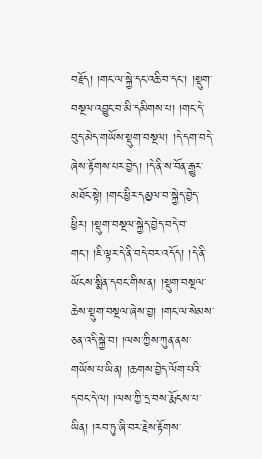བརྗོད། །གང་ལ་སྐྱེ་དང་འཆི་བ་དང་། །སྡུག་བསྔལ་འབྱུང་བ་མི་དམིགས་པ། །གང་དེ་བུད་མེད་གཡོས་སྡུག་བསྔལ། །དེ་དག་བདེ་ཞེས་རྟོགས་པར་བྱེད། །དེ་ནི་ས་བོན་རྒྱུར་མཐོང་སྟེ། །གང་ཕྱིར་དམྱལ་བ་སྐྱེད་བྱེད་ཕྱིར། །སྡུག་བསྔལ་སྐྱེད་བྱེད་བདེ་བ་གང་། །ཇི་ལྟར་དེ་ནི་བདེ་བར་འདོད། །དེ་ནི་ཡོངས་སྨིན་དབང་གིས་ན། །སྡུག་བསྔལ་ཆེས་སྡུག་བསྔལ་ཞེས་བྱ། །གང་ལ་སེམས་ཅན་འདི་སྐྱེ་བ། །ལས་ཀྱིས་ཀུན་ནས་གཡོས་པ་ཡིན། །ཆགས་བྱེད་ལོག་པའི་དབང་དེ་ལ། །ལས་ཀྱི་དྲ་བས་རྨོངས་པ་ཡིན། །རབ་ཏུ་ཞི་བར་རྗེས་རྟོགས་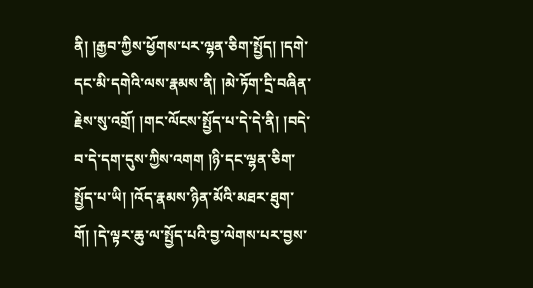ནི། །རྒྱབ་ཀྱིས་ཕྱོགས་པར་ལྷན་ཅིག་སྤྱོད། །དགེ་དང་མི་དགེའི་ལས་རྣམས་ནི། །མེ་ཏོག་དྲི་བཞིན་རྗེས་སུ་འགྲོ། །གང་ལོངས་སྤྱོད་པ་དེ་དེ་ནི། །བདེ་བ་དེ་དག་དུས་ཀྱིས་འགག །ཉི་དང་ལྷན་ཅིག་སྤྱོད་པ་ཡི། །འོད་རྣམས་ཉིན་མོའི་མཐར་ཐུག་གོ། །དེ་ལྟར་ཆུ་ལ་སྤྱོད་པའི་བྱ་ལེགས་པར་བྱས་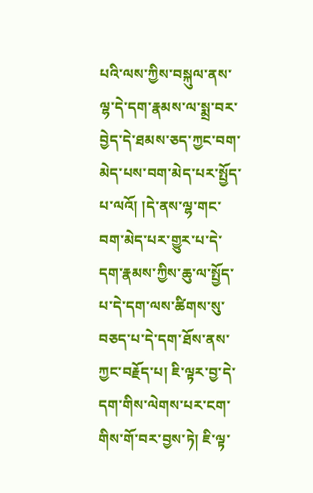པའི་ལས་ཀྱིས་བསྐུལ་ནས་ལྷ་དེ་དག་རྣམས་ལ་སྨྲ་བར་བྱེད་དེ་ཐམས་ཅད་ཀྱང་བག་མེད་པས་བག་མེད་པར་སྤྱོད་པ་ལའོ། །དེ་ནས་ལྷ་གང་བག་མེད་པར་གྱུར་པ་དེ་དག་རྣམས་ཀྱིས་ཆུ་ལ་སྤྱོད་པ་དེ་དག་ལས་ཚིགས་སུ་བཅད་པ་དེ་དག་ཐོས་ནས་ཀྱང་བརྗོད་པ། ཇི་ལྟར་བྱ་དེ་དག་གིས་ལེགས་པར་ངག་གིས་གོ་བར་བྱས་ཏེ། ཇི་ལྟ་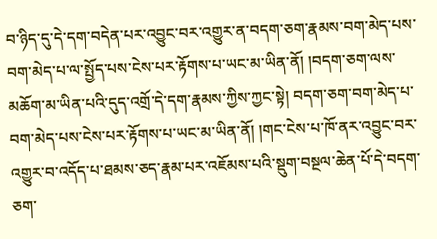བ་ཉིད་དུ་དེ་དག་བདེན་པར་འབྱུང་བར་འགྱུར་ན་བདག་ཅག་རྣམས་བག་མེད་པས་བག་མེད་པ་ལ་སྤྱོད་པས་ངེས་པར་རྟོགས་པ་ཡང་མ་ཡིན་ནོ། །བདག་ཅག་ལས་མཆོག་མ་ཡིན་པའི་དུད་འགྲོ་དེ་དག་རྣམས་ཀྱིས་ཀྱང་སྟེ། བདག་ཅག་བག་མེད་པ་བག་མེད་པས་ངེས་པར་རྟོགས་པ་ཡང་མ་ཡིན་ནོ། །གང་ངེས་པ་ཁོ་ནར་འབྱུང་བར་འགྱུར་བ་འདོད་པ་ཐམས་ཅད་རྣམ་པར་འཇོམས་པའི་སྡུག་བསྔལ་ཆེན་པོ་དེ་བདག་ཅག་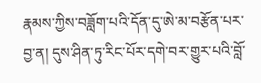རྣམས་ཀྱིས་བཟློག་པའི་དོན་དུ་ཨེ་མ་བརྩོན་པར་བྱ་ན། དུས་ཤིན་ཏུ་རིང་པོར་དགེ་བར་གྱུར་པའི་བློ་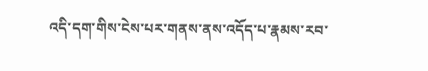འདི་དག་གིས་ངེས་པར་གནས་ནས་འདོད་པ་རྣམས་རབ་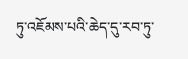ཏུ་འཇོམས་པའི་ཆེད་དུ་རབ་ཏུ་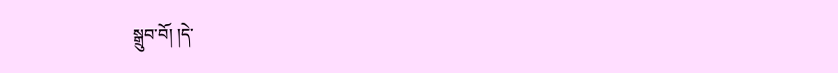སྒྲུབ་བོ། །དེ་